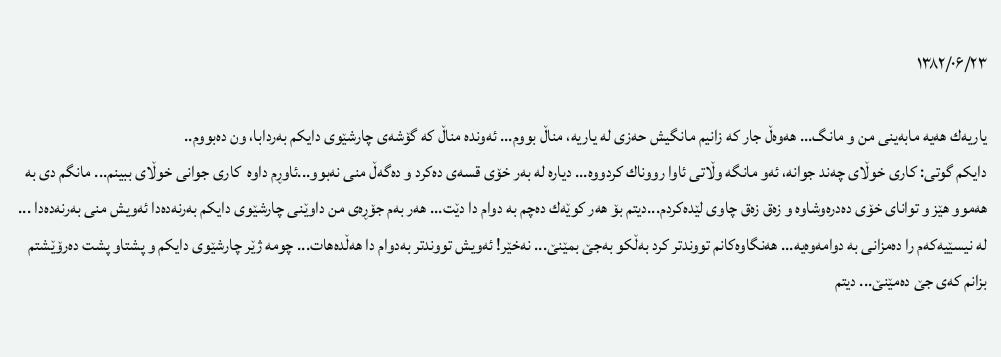۱۳۸۲/۰۶/۲۳

یاریه‌ك هه‌یه مابه‌ینی من و مانگ... هه‌وه‌ڵ جار كه زانیم مانگیش حه‌زی له یاریه، مناڵ بووم... ئه‌ونده مناڵ كه گۆشه‌ی چارشێوی دایكم به‌ردابا، ون ده‌بووم..
دایكم گوتی: كاری خوڵای چه‌ند جوانه، ئه‌و مانگه وڵاتی ئاوا رووناك كردووه... دیاره له به‌ر خۆی قسه‌ی ده‌كرد و ده‌گه‌ڵ منی نه‌بوو...ئاوڕم داوه  كاری جوانی خوڵای ببینم... مانگم دی به هه‌موو هێز و توانای خۆی ده‌دره‌وشاوه و زه‌ق زه‌ق چاوی لێده‌كردم...دیتم بۆ هه‌ر كوێه‌ك ده‌چم به‌ دوام دا دێت... هه‌ر به‌م جۆڕه‌ی من داوێنی چارشێوی دایكم به‌رنه‌ده‌دا ئه‌ویش منی به‌رنه‌ده‌دا ... له نیسێیه‌كه‌م را ده‌مزانی به دوامه‌وه‌یه... هه‌نگاوه‌كانم تووندتر كرد به‌ڵكو به‌جێ بمێنێ... نه‌خێر! ئه‌و‌یش تووندتر به‌دوام دا هه‌ڵده‌هات... چومه ژێر چارشێوی دایكم و پشتاو پشت ده‌رۆێشتم بزانم كه‌ی جێ ده‌مێنێ... دیتم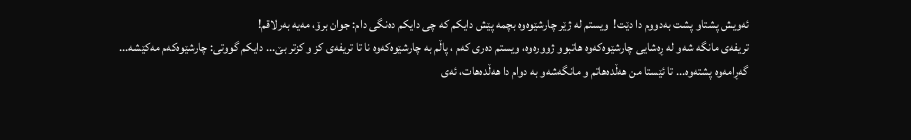ئه‌ویش پشتاو پشت به‌دووم دا دێت!  ویستم له ژێر چارشێوه‌وه بچمه پێش دایكم كه چی دایكم ده‌نگی دام: جوان برۆ، مه‌یه به‌رلاقم!
تریفه‌ی مانگه شه‌و له ڕه‌شایی چارشێوه‌كه‌وه هاتبوو ژووره‌وه، ویستم ده‌ری كه‌م ، پاڵم به چارشێوه‌كه‌وه نا تا تریفه‌ی كز و كزتر بێ... دایكم گووتی: چارشێوه‌كه‌م مه‌كێشه...
گه‌ڕامه‌وه پشته‌وه... تا ئێستا من هه‌ڵده‌هاتم و مانگه‌شه‌و به دوام دا هه‌ڵده‌هات، ئه‌ی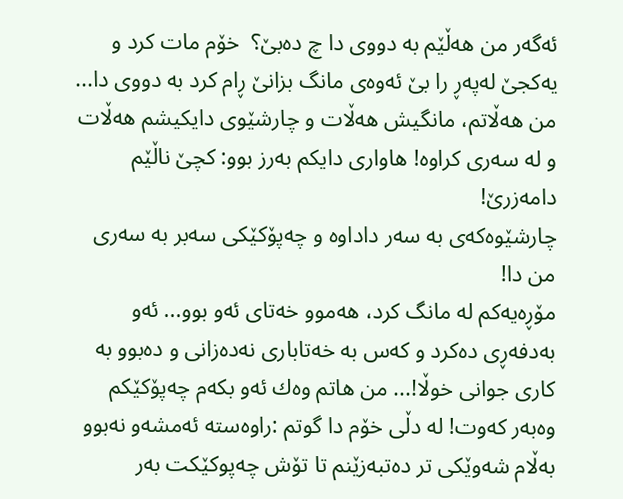ئه‌گه‌ر من هه‌ڵێم به‌ دووی دا چ ده‌بێ؟  خۆم مات كرد و یه‌كجێ له‌په‌ڕ را بێ ئه‌وه‌ی مانگ بزانێ ڕام كرد به‌ دووی دا... من هه‌ڵاتم، مانگیش هه‌ڵات و چارشێوی دایكیشم هه‌ڵات و له سه‌ری كراوه! هاواری دایكم به‌رز بوو: كچێ ناڵێم دامه‌زرێ!
چارشێوه‌كه‌ی به‌ سه‌ر داداوه و چه‌پۆكێكی سه‌بر به سه‌ری من دا!
مۆڕه‌یه‌كم له مانگ كرد، هه‌موو خه‌تای ئه‌و بوو... ئه‌و به‌دفه‌ڕی ده‌كرد و كه‌س به خه‌تاباری نه‌ده‌زانی و ده‌بوو به كاری جوانی خوڵا!... من هاتم وه‌ك ئه‌و بكه‌م چه‌پۆكێكم وه‌به‌ر كه‌وت! له دڵی خۆم دا گوتم :راوه‌سته ئه‌مشه‌و نه‌بوو به‌ڵام شه‌وێكی تر ده‌تبه‌زێنم تا تۆش چه‌پوكێكت به‌ر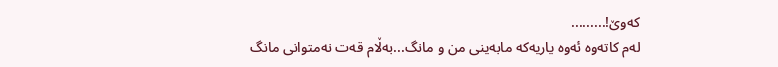كه‌وێ!.........
له‌م كاته‌وه ئه‌وه یاریه‌كه مابه‌ینی من و مانگ...به‌ڵام قه‌ت نه‌متوانی مانگ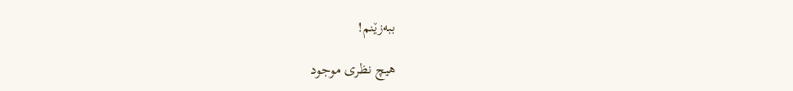ببه‌زێنم!

هیچ نظری موجود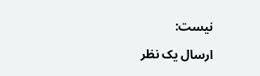نیست:

ارسال یک نظر